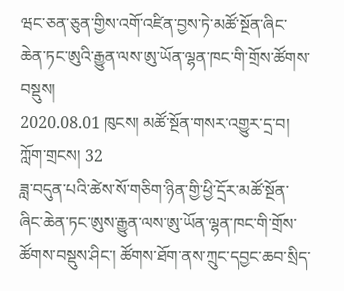ཝང་ཅན་ཅུན་གྱིས་འགོ་འཛིན་བྱས་ཏེ་མཚོ་སྔོན་ཞིང་ཆེན་ཏང་ཨུའི་རྒྱུན་ལས་ཨུ་ཡོན་ལྷན་ཁང་གི་གྲོས་ཚོགས་བསྡུས།
2020.08.01 ཁུངས། མཚོ་སྔོན་གསར་འགྱུར་དྲ་བ། ཀློག་གྲངས། 32
ཟླ་བདུན་པའི་ཚེས་སོ་གཅིག་ཉིན་གྱི་ཕྱི་དྲོར་མཚོ་སྔོན་ཞིང་ཆེན་ཏང་ཨུས་རྒྱུན་ལས་ཨུ་ཡོན་ལྷན་ཁང་གི་གྲོས་ཚོགས་བསྡུས་ཤིང་། ཚོགས་ཐོག་ནས་ཀྲུང་དབྱང་ཆབ་སྲིད་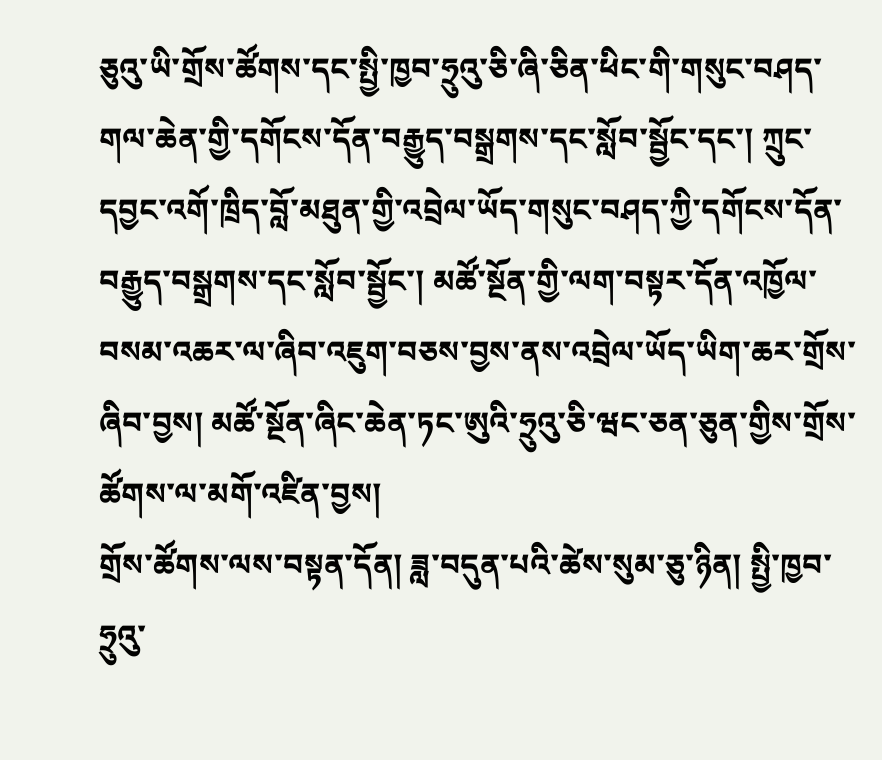ཅུའུ་ཡི་གྲོས་ཚོགས་དང་སྤྱི་ཁྱབ་ཧྲུའུ་ཅི་ཞི་ཅིན་ཕིང་གི་གསུང་བཤད་གལ་ཆེན་གྱི་དགོངས་དོན་བརྒྱུད་བསྒྲགས་དང་སློབ་སྦྱོང་དང་། ཀྲུང་དབྱང་འགོ་ཁྲིད་བློ་མཐུན་གྱི་འབྲེལ་ཡོད་གསུང་བཤད་ཀྱི་དགོངས་དོན་བརྒྱུད་བསྒྲགས་དང་སློབ་སྦྱོང་། མཚོ་སྔོན་གྱི་ལག་བསྟར་དོན་འཁྱོལ་བསམ་འཆར་ལ་ཞིབ་འཇུག་བཅས་བྱས་ནས་འབྲེལ་ཡོད་ཡིག་ཆར་གྲོས་ཞིབ་བྱས། མཚོ་སྔོན་ཞིང་ཆེན་ཏང་ཨུའི་ཧྲུའུ་ཅི་ཝང་ཅན་ཅུན་གྱིས་གྲོས་ཚོགས་ལ་མགོ་འཛིན་བྱས།
གྲོས་ཚོགས་ལས་བསྟན་དོན། ཟླ་བདུན་པའི་ཚེས་སུམ་ཅུ་ཉིན། སྤྱི་ཁྱབ་ཧྲུའུ་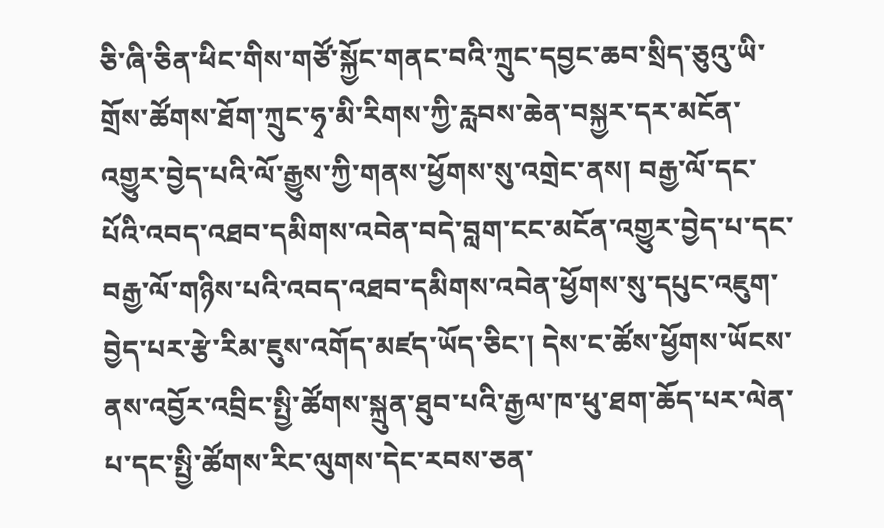ཅི་ཞི་ཅིན་ཕིང་གིས་གཙོ་སྐྱོང་གནང་བའི་ཀྲུང་དབྱང་ཆབ་སྲིད་ཅུའུ་ཡི་གྲོས་ཚོགས་ཐོག་ཀྲུང་ཧྭ་མི་རིགས་ཀྱི་རླབས་ཆེན་བསྐྱར་དར་མངོན་འགྱུར་བྱེད་པའི་ལོ་རྒྱུས་ཀྱི་གནས་ཕྱོགས་སུ་འགྲེང་ནས། བརྒྱ་ལོ་དང་པོའི་འབད་འཐབ་དམིགས་འབེན་བདེ་བླག་ངང་མངོན་འགྱུར་བྱེད་པ་དང་བརྒྱ་ལོ་གཉིས་པའི་འབད་འཐབ་དམིགས་འབེན་ཕྱོགས་སུ་དཔུང་འཇུག་བྱེད་པར་རྩེ་རིམ་ཇུས་འགོད་མཛད་ཡོད་ཅིང་། དེས་ང་ཚོས་ཕྱོགས་ཡོངས་ནས་འབྱོར་འབྲིང་སྤྱི་ཚོགས་སྐྲུན་ཐུབ་པའི་རྒྱལ་ཁ་ཕུ་ཐག་ཆོད་པར་ལེན་པ་དང་སྤྱི་ཚོགས་རིང་ལུགས་དེང་རབས་ཅན་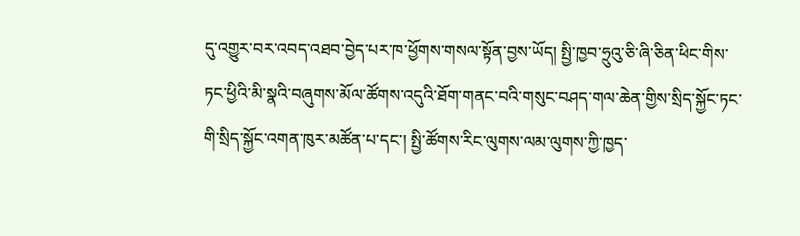དུ་འགྱུར་བར་འབད་འཐབ་བྱེད་པར་ཁ་ཕྱོགས་གསལ་སྟོན་བྱས་ཡོད། སྤྱི་ཁྱབ་ཧྲུའུ་ཅི་ཞི་ཅིན་ཕིང་གིས་ཏང་ཕྱིའི་མི་སྣའི་བཞུགས་མོལ་ཚོགས་འདུའི་ཐོག་གནང་བའི་གསུང་བཤད་གལ་ཆེན་གྱིས་སྲིད་སྐྱོང་ཏང་གི་སྲིད་སྐྱོང་འགན་ཁུར་མཚོན་པ་དང་། སྤྱི་ཚོགས་རིང་ལུགས་ལམ་ལུགས་ཀྱི་ཁྱད་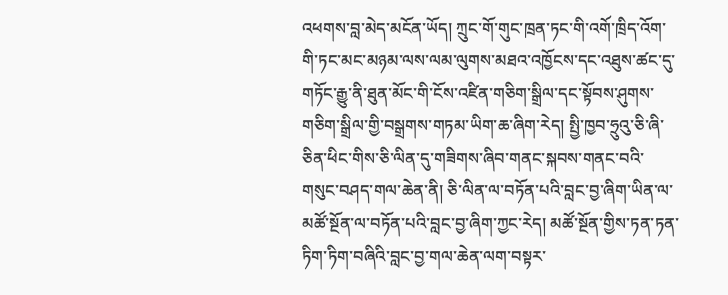འཕགས་བླ་མེད་མངོན་ཡོད། ཀྲུང་གོ་གུང་ཁྲན་ཏང་གི་འགོ་ཁྲིད་འོག་གི་ཏང་མང་མཉམ་ལས་ལམ་ལུགས་མཐའ་འཁྱོངས་དང་འཐུས་ཚང་དུ་གཏོང་རྒྱུ་ནི་ཐུན་མོང་གི་ངོས་འཛིན་གཅིག་སྒྲིལ་དང་སྟོབས་ཤུགས་གཅིག་སྒྲིལ་གྱི་བསྒྲགས་གཏམ་ཡིག་ཆ་ཞིག་རེད། སྤྱི་ཁྱབ་ཧྲུའུ་ཅི་ཞི་ཅིན་ཕིང་གིས་ཅི་ལིན་དུ་གཟིགས་ཞིབ་གནང་སྐབས་གནང་བའི་གསུང་བཤད་གལ་ཆེན་ནི། ཅི་ལིན་ལ་བཏོན་པའི་བླང་བྱ་ཞིག་ཡིན་ལ་མཚོ་སྔོན་ལ་བཏོན་པའི་བླང་བྱ་ཞིག་ཀྱང་རེད། མཚོ་སྔོན་གྱིས་ཏན་ཏན་ཏིག་ཏིག་བཞིའི་བླང་བྱ་གལ་ཆེན་ལག་བསྟར་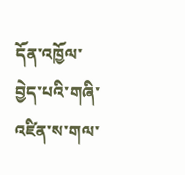དོན་འཁྱོལ་བྱེད་པའི་གཞི་འཛིན་ས་གལ་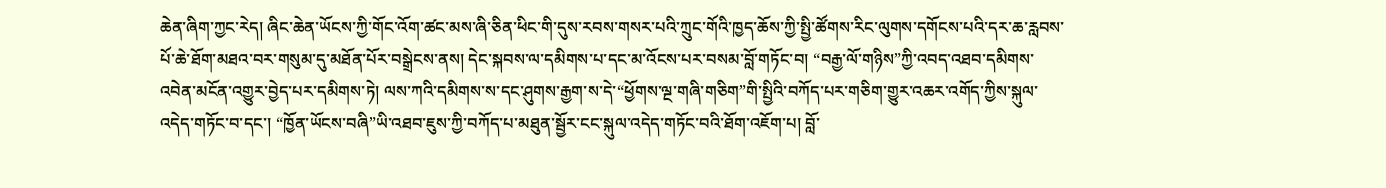ཆེན་ཞིག་ཀྱང་རེད། ཞིང་ཆེན་ཡོངས་ཀྱི་གོང་འོག་ཚང་མས་ཞི་ཅིན་ཕིང་གི་དུས་རབས་གསར་པའི་ཀྲུང་གོའི་ཁྱད་ཆོས་ཀྱི་སྤྱི་ཚོགས་རིང་ལུགས་དགོངས་པའི་དར་ཆ་རླབས་པོ་ཆེ་ཐོག་མཐའ་བར་གསུམ་དུ་མཐོན་པོར་བསྒྲེངས་ནས། དེང་སྐབས་ལ་དམིགས་པ་དང་མ་འོངས་པར་བསམ་བློ་གཏོང་བ། “བརྒྱ་ལོ་གཉིས”ཀྱི་འབད་འཐབ་དམིགས་འབེན་མངོན་འགྱུར་བྱེད་པར་དམིགས་ཏེ། ལས་ཀའི་དམིགས་ས་དང་ཤུགས་རྒྱག་ས་དེ་“ཕྱོགས་ལྔ་གཞི་གཅིག”གི་སྤྱིའི་བཀོད་པར་གཅིག་གྱུར་འཆར་འགོད་ཀྱིས་སྐུལ་འདེད་གཏོང་བ་དང་། “ཁྱོན་ཡོངས་བཞི”ཡི་འཐབ་ཇུས་ཀྱི་བཀོད་པ་མཐུན་སྦྱོར་ངང་སྐུལ་འདེད་གཏོང་བའི་ཐོག་འཇོག་པ། བློ་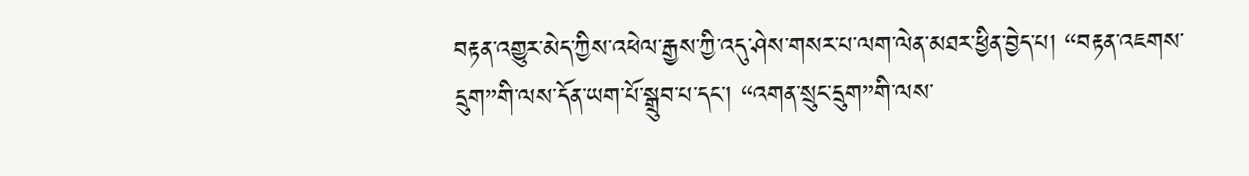བརྟན་འགྱུར་མེད་ཀྱིས་འཕེལ་རྒྱས་ཀྱི་འདུ་ཤེས་གསར་པ་ལག་ལེན་མཐར་ཕྱིན་བྱེད་པ། “བརྟན་འཇགས་དྲུག”གི་ལས་དོན་ཡག་པོ་སྒྲུབ་པ་དང་། “འགན་སྲུང་དྲུག”གི་ལས་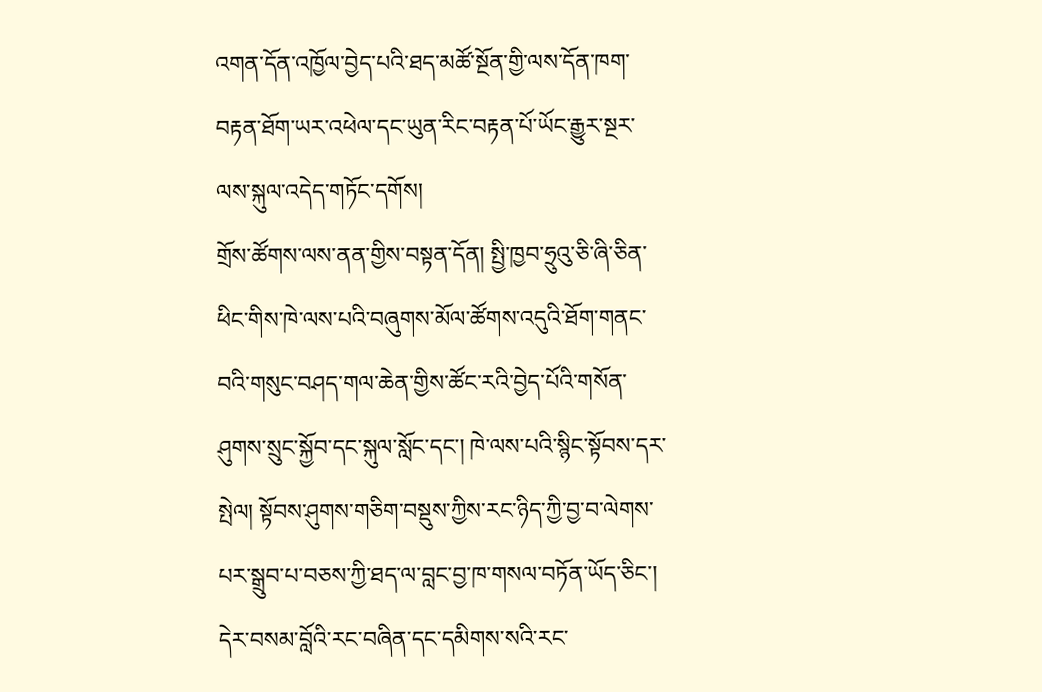འགན་དོན་འཁྱོལ་བྱེད་པའི་ཐད་མཚོ་སྔོན་གྱི་ལས་དོན་ཁག་བརྟན་ཐོག་ཡར་འཕེལ་དང་ཡུན་རིང་བརྟན་པོ་ཡོང་རྒྱུར་སྔར་ལས་སྐུལ་འདེད་གཏོང་དགོས།
གྲོས་ཚོགས་ལས་ནན་གྱིས་བསྟན་དོན། སྤྱི་ཁྱབ་ཧྲུའུ་ཅི་ཞི་ཅིན་ཕིང་གིས་ཁེ་ལས་པའི་བཞུགས་མོལ་ཚོགས་འདུའི་ཐོག་གནང་བའི་གསུང་བཤད་གལ་ཆེན་གྱིས་ཚོང་རའི་བྱེད་པོའི་གསོན་ཤུགས་སྲུང་སྐྱོབ་དང་སྐུལ་སློང་དང་། ཁེ་ལས་པའི་སྙིང་སྟོབས་དར་སྤེལ། སྟོབས་ཤུགས་གཅིག་བསྡུས་ཀྱིས་རང་ཉིད་ཀྱི་བྱ་བ་ལེགས་པར་སྒྲུབ་པ་བཅས་ཀྱི་ཐད་ལ་བླང་བྱ་ཁ་གསལ་བཏོན་ཡོད་ཅིང་། དེར་བསམ་བློའི་རང་བཞིན་དང་དམིགས་སའི་རང་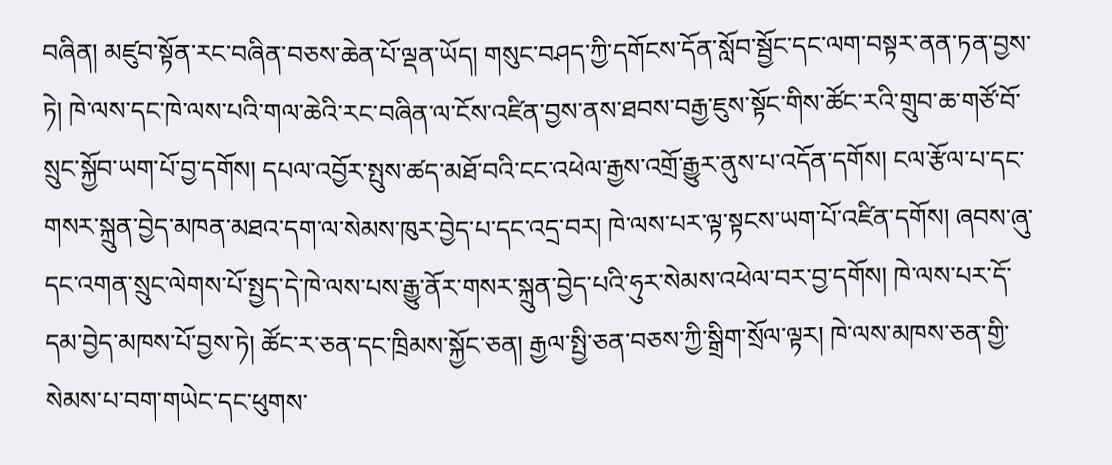བཞིན། མཛུབ་སྟོན་རང་བཞིན་བཅས་ཆེན་པོ་ལྡན་ཡོད། གསུང་བཤད་ཀྱི་དགོངས་དོན་སློབ་སྦྱོང་དང་ལག་བསྟར་ནན་ཏན་བྱས་ཏེ། ཁེ་ལས་དང་ཁེ་ལས་པའི་གལ་ཆེའི་རང་བཞིན་ལ་ངོས་འཛིན་བྱས་ནས་ཐབས་བརྒྱ་ཇུས་སྟོང་གིས་ཚོང་རའི་གྲུབ་ཆ་གཙོ་བོ་སྲུང་སྐྱོབ་ཡག་པོ་བྱ་དགོས། དཔལ་འབྱོར་སྤུས་ཚད་མཐོ་བའི་ངང་འཕེལ་རྒྱས་འགྲོ་རྒྱུར་ནུས་པ་འདོན་དགོས། ངལ་རྩོལ་པ་དང་གསར་སྐྲུན་བྱེད་མཁན་མཐའ་དག་ལ་སེམས་ཁུར་བྱེད་པ་དང་འདྲ་བར། ཁེ་ལས་པར་ལྟ་སྟངས་ཡག་པོ་འཛིན་དགོས། ཞབས་ཞུ་དང་འགན་སྲུང་ལེགས་པོ་སྤྱད་དེ་ཁེ་ལས་པས་རྒྱུ་ནོར་གསར་སྐྲུན་བྱེད་པའི་ཧུར་སེམས་འཕེལ་བར་བྱ་དགོས། ཁེ་ལས་པར་དོ་དམ་བྱེད་མཁས་པོ་བྱས་ཏེ། ཚོང་ར་ཅན་དང་ཁྲིམས་སྐྱོང་ཅན། རྒྱལ་སྤྱི་ཅན་བཅས་ཀྱི་སྒྲིག་སྲོལ་ལྟར། ཁེ་ལས་མཁས་ཅན་གྱི་སེམས་པ་བག་གཡེང་དང་ཕུགས་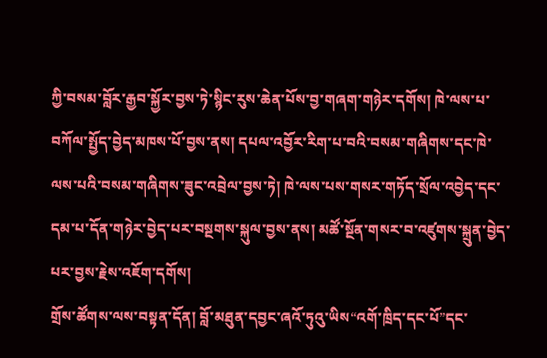ཀྱི་བསམ་བློར་རྒྱབ་སྐྱོར་བྱས་ཏེ་སྙིང་རུས་ཆེན་པོས་བྱ་གཞག་གཉེར་དགོས། ཁེ་ལས་པ་བཀོལ་སྤྱོད་བྱེད་མཁས་པོ་བྱས་ནས། དཔལ་འབྱོར་རིག་པ་བའི་བསམ་གཞིགས་དང་ཁེ་ལས་པའི་བསམ་གཞིགས་ཟུང་འབྲེལ་བྱས་ཏེ། ཁེ་ལས་པས་གསར་གཏོད་སྲོལ་འབྱེད་དང་དམ་པ་དོན་གཉེར་བྱེད་པར་བསྔགས་སྐུལ་བྱས་ནས། མཚོ་སྔོན་གསར་བ་འཛུགས་སྐྲུན་བྱེད་པར་བྱས་རྗེས་འཇོག་དགོས།
གྲོས་ཚོགས་ལས་བསྟན་དོན། བློ་མཐུན་དབྱང་ཞའོ་ཏུའུ་ཡིས“འགོ་ཁྲིད་དང་པོ”དང་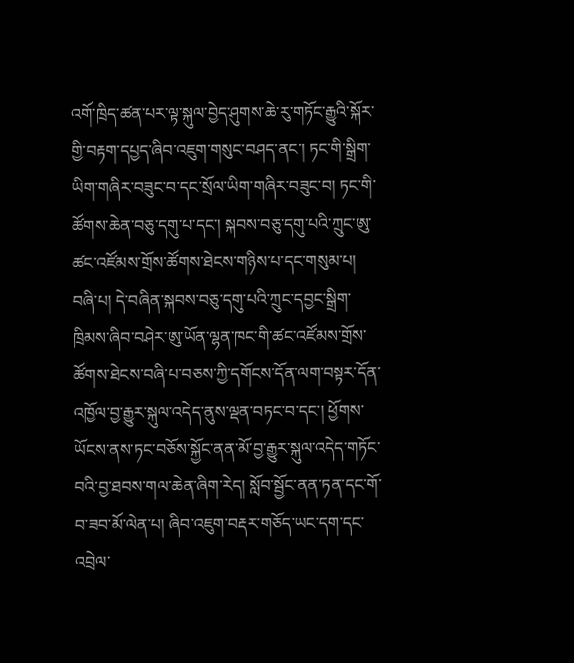འགོ་ཁྲིད་ཚན་པར་ལྟ་སྐུལ་བྱེད་ཤུགས་ཆེ་རུ་གཏོང་རྒྱུའི་སྐོར་གྱི་བརྟག་དཔྱད་ཞིབ་འཇུག་གསུང་བཤད་ནང་། ཏང་གི་སྒྲིག་ཡིག་གཞིར་བཟུང་བ་དང་སྲོལ་ཡིག་གཞིར་བཟུང་བ། ཏང་གི་ཚོགས་ཆེན་བཅུ་དགུ་པ་དང་། སྐབས་བཅུ་དགུ་པའི་ཀྲུང་ཨུ་ཚང་འཛོམས་གྲོས་ཚོགས་ཐེངས་གཉིས་པ་དང་གསུམ་པ། བཞི་པ། དེ་བཞིན་སྐབས་བཅུ་དགུ་པའི་ཀྲུང་དབྱང་སྒྲིག་ཁྲིམས་ཞིབ་བཤེར་ཨུ་ཡོན་ལྷན་ཁང་གི་ཚང་འཛོམས་གྲོས་ཚོགས་ཐེངས་བཞི་པ་བཅས་ཀྱི་དགོངས་དོན་ལག་བསྟར་དོན་འཁྱོལ་བྱ་རྒྱུར་སྐུལ་འདེད་ནུས་ལྡན་བཏང་བ་དང་། ཕྱོགས་ཡོངས་ནས་ཏང་བཅོས་སྐྱོང་ནན་མོ་བྱ་རྒྱུར་སྐུལ་འདེད་གཏོང་བའི་བྱ་ཐབས་གལ་ཆེན་ཞིག་རེད། སློབ་སྦྱོང་ནན་ཏན་དང་གོ་བ་ཟབ་མོ་ལེན་པ། ཞིབ་འཇུག་བརྡར་གཅོད་ཡང་དག་དང་འབྲེལ་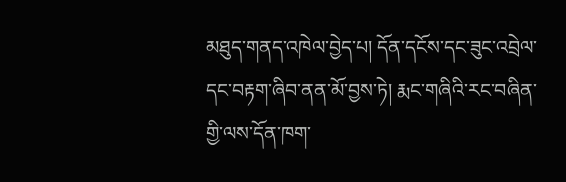མཐུད་གནད་འཁེལ་བྱེད་པ། དོན་དངོས་དང་ཟུང་འབྲེལ་དང་བརྟག་ཞིབ་ནན་མོ་བྱས་ཏེ། རྨང་གཞིའི་རང་བཞིན་གྱི་ལས་དོན་ཁག་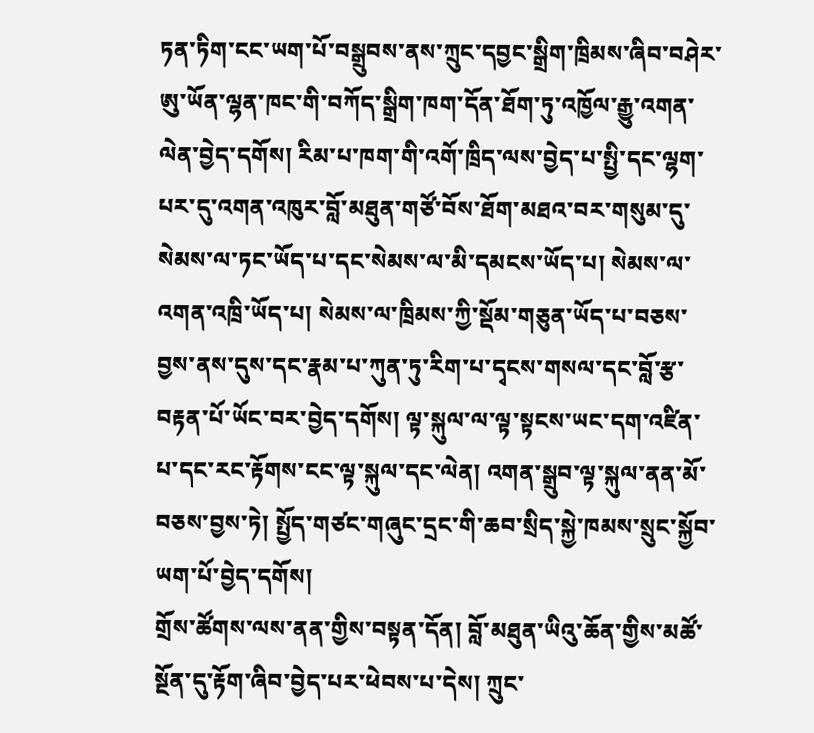ཏན་ཏིག་ངང་ཡག་པོ་བསྒྲུབས་ནས་ཀྲུང་དབྱང་སྒྲིག་ཁྲིམས་ཞིབ་བཤེར་ཨུ་ཡོན་ལྷན་ཁང་གི་བཀོད་སྒྲིག་ཁག་དོན་ཐོག་ཏུ་འཁྱོལ་རྒྱུ་འགན་ལེན་བྱེད་དགོས། རིམ་པ་ཁག་གི་འགོ་ཁྲིད་ལས་བྱེད་པ་སྤྱི་དང་ལྷག་པར་དུ་འགན་འཁུར་བློ་མཐུན་གཙོ་བོས་ཐོག་མཐའ་བར་གསུམ་དུ་སེམས་ལ་ཏང་ཡོད་པ་དང་སེམས་ལ་མི་དམངས་ཡོད་པ། སེམས་ལ་འགན་འཁྲི་ཡོད་པ། སེམས་ལ་ཁྲིམས་ཀྱི་སྡོམ་གཅུན་ཡོད་པ་བཅས་བྱས་ནས་དུས་དང་རྣམ་པ་ཀུན་ཏུ་རིག་པ་དྭངས་གསལ་དང་བློ་རྩ་བརྟན་པོ་ཡོང་བར་བྱེད་དགོས། ལྟ་སྐུལ་ལ་ལྟ་སྟངས་ཡང་དག་འཛིན་པ་དང་རང་རྟོགས་ངང་ལྟ་སྐུལ་དང་ལེན། འགན་སྒྲུབ་ལྟ་སྐུལ་ནན་མོ་བཅས་བྱས་ཏེ། སྤྱོད་གཙང་གཞུང་དྲང་གི་ཆབ་སྲིད་སྐྱེ་ཁམས་སྲུང་སྐྱོབ་ཡག་པོ་བྱེད་དགོས།
གྲོས་ཚོགས་ལས་ནན་གྱིས་བསྟན་དོན། བློ་མཐུན་ཡིའུ་ཆོན་གྱིས་མཚོ་སྔོན་དུ་རྟོག་ཞིབ་བྱེད་པར་ཕེབས་པ་དེས། ཀྲུང་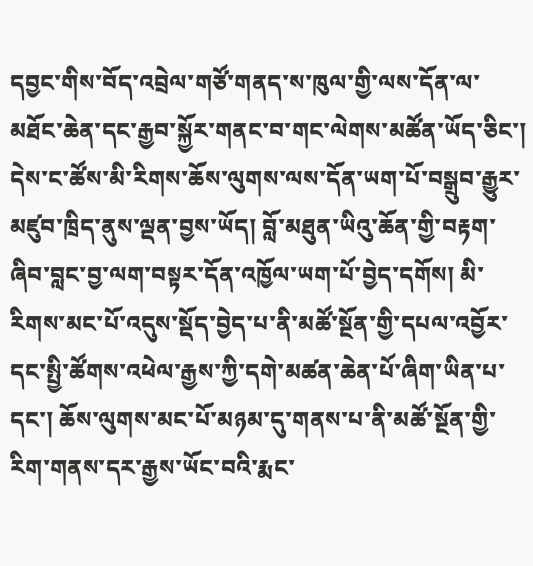དབྱང་གིས་བོད་འབྲེལ་གཙོ་གནད་ས་ཁུལ་གྱི་ལས་དོན་ལ་མཐོང་ཆེན་དང་རྒྱབ་སྐྱོར་གནང་བ་གང་ལེགས་མཚོན་ཡོད་ཅིང་། དེས་ང་ཚོས་མི་རིགས་ཆོས་ལུགས་ལས་དོན་ཡག་པོ་བསྒྲུབ་རྒྱུར་མཛུབ་ཁྲིད་ནུས་ལྡན་བྱས་ཡོད། བློ་མཐུན་ཡིའུ་ཆོན་གྱི་བརྟག་ཞིབ་བླང་བྱ་ལག་བསྟར་དོན་འཁྱོལ་ཡག་པོ་བྱེད་དགོས། མི་རིགས་མང་པོ་འདུས་སྡོད་བྱེད་པ་ནི་མཚོ་སྔོན་གྱི་དཔལ་འབྱོར་དང་སྤྱི་ཚོགས་འཕེལ་རྒྱས་ཀྱི་དགེ་མཚན་ཆེན་པོ་ཞིག་ཡིན་པ་དང་། ཆོས་ལུགས་མང་པོ་མཉམ་དུ་གནས་པ་ནི་མཚོ་སྔོན་གྱི་རིག་གནས་དར་རྒྱས་ཡོང་བའི་རྨང་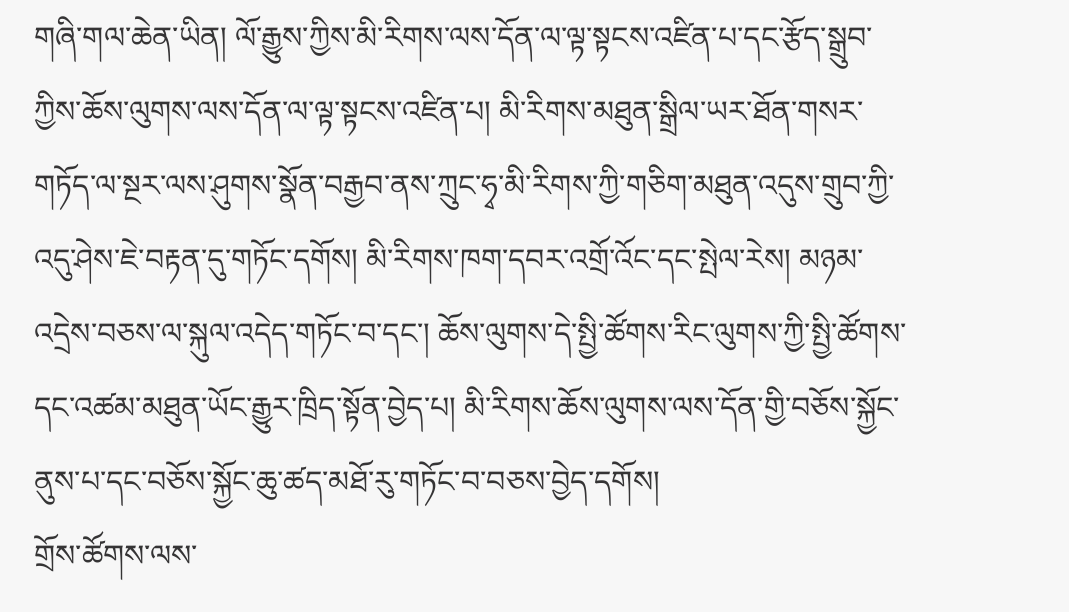གཞི་གལ་ཆེན་ཡིན། ལོ་རྒྱུས་ཀྱིས་མི་རིགས་ལས་དོན་ལ་ལྟ་སྟངས་འཛིན་པ་དང་རྩོད་སྒྲུབ་ཀྱིས་ཆོས་ལུགས་ལས་དོན་ལ་ལྟ་སྟངས་འཛིན་པ། མི་རིགས་མཐུན་སྒྲིལ་ཡར་ཐོན་གསར་གཏོད་ལ་སྔར་ལས་ཤུགས་སྣོན་བརྒྱབ་ནས་ཀྲུང་ཧྭ་མི་རིགས་ཀྱི་གཅིག་མཐུན་འདུས་གྲུབ་ཀྱི་འདུ་ཤེས་ཇེ་བརྟན་དུ་གཏོང་དགོས། མི་རིགས་ཁག་དབར་འགྲོ་འོང་དང་སྤེལ་རེས། མཉམ་འདྲེས་བཅས་ལ་སྐུལ་འདེད་གཏོང་བ་དང་། ཆོས་ལུགས་དེ་སྤྱི་ཚོགས་རིང་ལུགས་ཀྱི་སྤྱི་ཚོགས་དང་འཚམ་མཐུན་ཡོང་རྒྱུར་ཁྲིད་སྟོན་བྱེད་པ། མི་རིགས་ཆོས་ལུགས་ལས་དོན་གྱི་བཅོས་སྐྱོང་ནུས་པ་དང་བཅོས་སྐྱོང་ཆུ་ཚད་མཐོ་རུ་གཏོང་བ་བཅས་བྱེད་དགོས།
གྲོས་ཚོགས་ལས་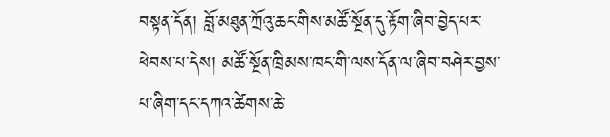བསྟན་དོན། བློ་མཐུན་ཀྲོའུ་ཆང་གིས་མཚོ་སྔོན་དུ་རྟོག་ཞིབ་བྱེད་པར་ཕེབས་པ་དེས། མཚོ་སྔོན་ཁྲིམས་ཁང་གི་ལས་དོན་ལ་ཞིབ་བཤེར་བྱས་པ་ཞིག་དང་དཀའ་ཚེགས་ཆེ་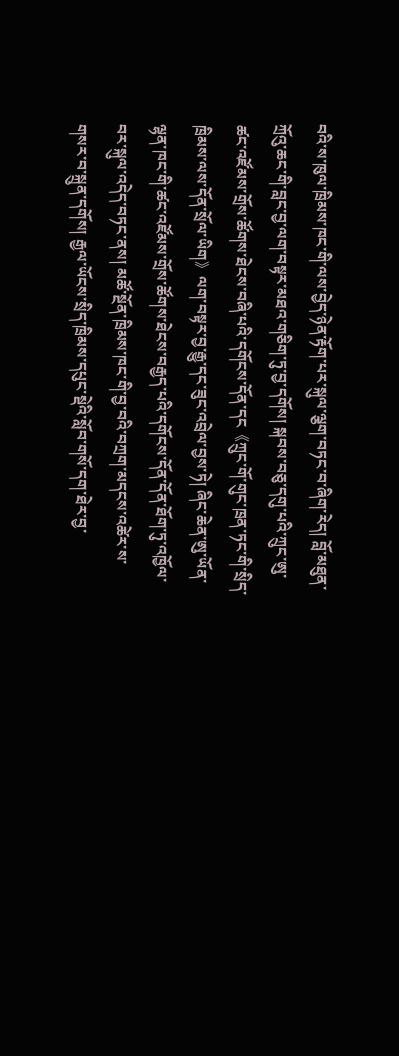བའི་ས་ཁུལ་ཁྲིམས་ཁང་གི་ལས་བྱེད་ཉེན་རྟོག་པར་སྐུལ་ལྕག་བཏང་བ་ཞིག་རེད། བློ་མཐུན་ཀྲོའུ་ཆང་གི་བླང་བྱ་ལག་བསྟར་མཐའ་གཅིག་ཏུ་བྱ་དགོས། སྐབས་བཅུ་དགུ་པའི་ཀྲུང་ཨུ་ཚང་འཛོམས་གྲོས་ཚོགས་ཐེངས་བཞི་པའི་དགོངས་དོན་དང《ཀྲུང་གོ་གུང་ཁྲན་ཏང་གི་སྲིད་ཁྲིམས་ལས་དོན་སྲོལ་ཡིག》ལག་བསྟར་བྱ་རྒྱུ་དང་ཟུང་འབྲེལ་བྱས་ཏེ། ཞིང་ཆེན་ཨུ་ཡོན་ལྷན་ཁང་གི་ཚང་འཛོམས་གྲོས་ཚོགས་ཐེངས་བརྒྱད་པའི་དགོངས་དོན་དོན་ཐོག་ཏུ་འཁྱོལ་བར་སྐུལ་འདེད་བཏང་ནས། མཚོ་སྔོན་ཁྲིམས་ཁང་གི་བྱ་བའི་བཀྲག་མདངས་འཚེར་ས་གསར་བ་སྐྲུན་དགོས། རྒྱལ་ཡོངས་སྲིད་ཁྲིམས་དཔུང་སྡེའི་སློབ་གསོ་དག་ཐེར་བྱ་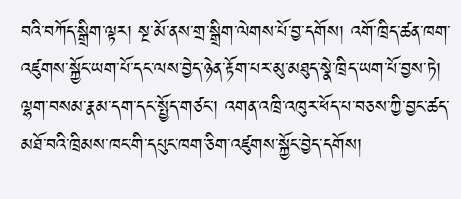བའི་བཀོད་སྒྲིག་ལྟར། སྔ་མོ་ནས་གྲ་སྒྲིག་ལེགས་པོ་བྱ་དགོས། འགོ་ཁྲིད་ཚན་ཁག་འཛུགས་སྐྱོང་ཡག་པོ་དང་ལས་བྱེད་ཉེན་རྟོག་པར་མུ་མཐུད་སྣེ་ཁྲིད་ཡག་པོ་བྱས་ཏེ། ལྷག་བསམ་རྣམ་དག་དང་སྤྱོད་གཙང་། འགན་འཁྲི་འཁུར་ཕོད་པ་བཅས་ཀྱི་བྱང་ཚད་མཐོ་བའི་ཁྲིམས་ཁང་གི་དཔུང་ཁག་ཅིག་འཛུགས་སྐྱོང་བྱེད་དགོས།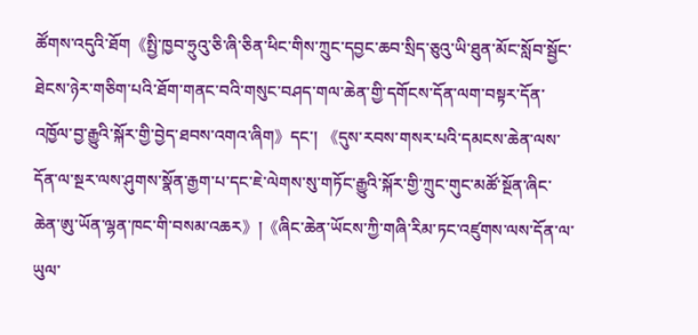ཚོགས་འདུའི་ཐོག《སྤྱི་ཁྱབ་ཧྲུའུ་ཅི་ཞི་ཅིན་ཕིང་གིས་ཀྲུང་དབྱང་ཆབ་སྲིད་ཅུའུ་ཡི་ཐུན་མོང་སློབ་སྦྱོང་ཐེངས་ཉེར་གཅིག་པའི་ཐོག་གནང་བའི་གསུང་བཤད་གལ་ཆེན་གྱི་དགོངས་དོན་ལག་བསྟར་དོན་འཁྱོལ་བྱ་རྒྱུའི་སྐོར་གྱི་བྱེད་ཐབས་འགའ་ཞིག》དང་། 《དུས་རབས་གསར་པའི་དམངས་ཆེན་ལས་དོན་ལ་སྔར་ལས་ཤུགས་སྣོན་རྒྱག་པ་དང་ཇེ་ལེགས་སུ་གཏོང་རྒྱུའི་སྐོར་གྱི་ཀྲུང་གུང་མཚོ་སྔོན་ཞིང་ཆེན་ཨུ་ཡོན་ལྷན་ཁང་གི་བསམ་འཆར》།《ཞིང་ཆེན་ཡོངས་ཀྱི་གཞི་རིམ་ཏང་འཛུགས་ལས་དོན་ལ་ཡུལ་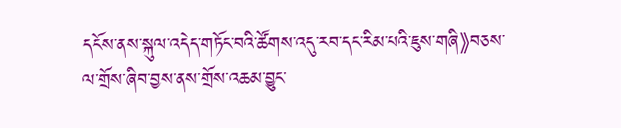དངོས་ནས་སྐུལ་འདེད་གཏོང་བའི་ཚོགས་འདུ་རབ་དང་རིམ་པའི་ཇུས་གཞི》བཅས་ལ་གྲོས་ཞིབ་བྱས་ནས་གྲོས་འཆམ་བྱུང་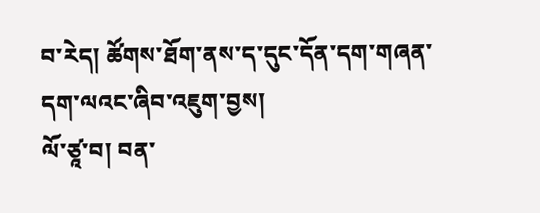བ་རེད། ཚོགས་ཐོག་ནས་ད་དུང་དོན་དག་གཞན་དག་ལའང་ཞིབ་འཇུག་བྱས།
ལོ་ཙཱ་བ། བན་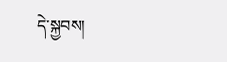དེ་སྐྱབས།